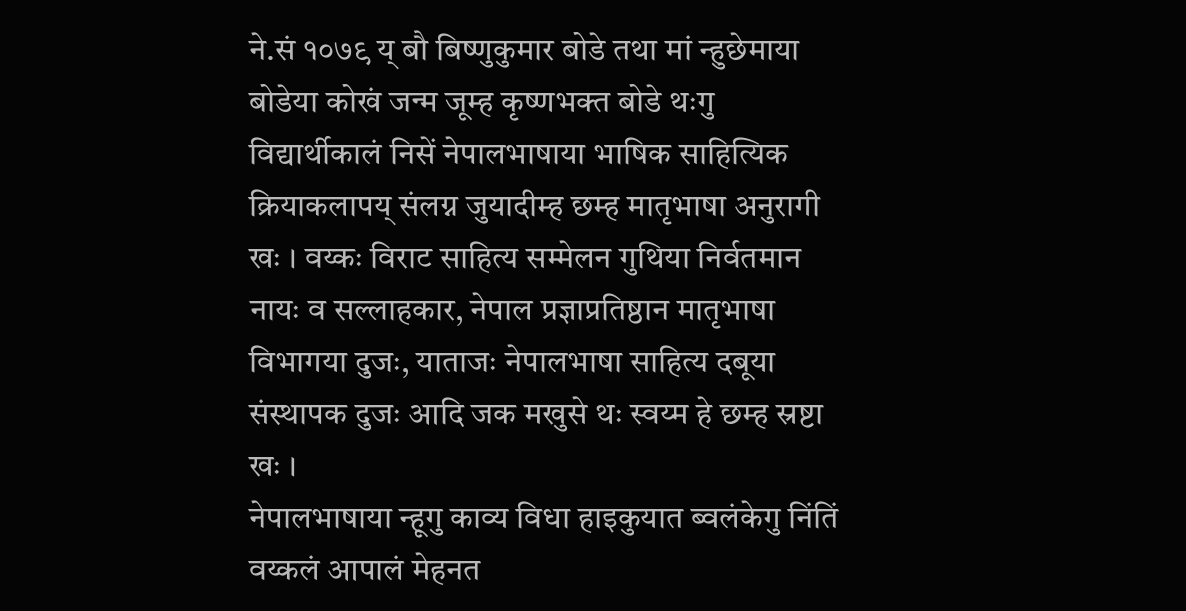ने.सं १०७९ य् बौ बिष्णुकुमार बोडे तथा मां न्हुछेमाया बोडेया कोखं जन्म जूम्ह कृष्णभक्त बोडे थःगु विद्यार्थीकालं निसें नेपालभाषाया भाषिक साहित्यिक क्रियाकलापय् संलग्न जुयादीम्ह छम्ह मातृभाषा अनुरागी खः । वय्कः विराट साहित्य सम्मेलन गुथिया निर्वतमान नायः व सल्लाहकार, नेपाल प्रज्ञाप्रतिष्ठान मातृभाषा विभागया दुजः, याताजः नेपालभाषा साहित्य दबूया संस्थापक दुजः आदि जक मखुसे थः स्वय्म हे छम्ह स्रष्टा खः ।
नेपालभाषाया न्हूगु काव्य विधा हाइकुयात ब्वलंकेगु निंतिं वय्कलं आपालं मेहनत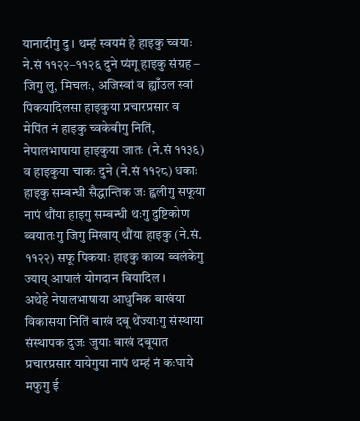यानादीगु दु । थम्हं स्वयमं हे हाइकु च्वयाः ने.सं ११२२–११२६ दुने प्यंगू हाइकु संग्रह – जिगु लु, मिचलः, अजिस्वां व ह्याँउल स्वां पिकयादिलसा हाइकुया प्रचारप्रसार व मेपिंत नं हाइकु च्वकेबीगु नितिं, नेपालभाषाया हाइकुया जातः (ने.सं ११३६) व हाइकुया चाकः दुने (ने.सं ११२८) धकाः हाइकु सम्बन्धी सैद्धान्तिक जः ह्वलीगु सफूया नापं थौंया हाइगु सम्बन्धी थःगु दुष्टिकोण ब्वयातःगु जिगु मिखाय् थौंया हाइकु (ने.सं. ११२२) सफू पिकयाः हाइकु काव्य ब्वलंकेगु ज्याय् आपालं योगदान बियादिल ।
अथेहे नेपालभाषाया आधुनिक बाखंया विकासया नितिं बाखं दबू थेंज्याःगु संस्थाया संस्थापक दुजः जुयाः बाखं दबूयात प्रचारप्रसार यायेगुया नापं थम्हं नं कःघाये मफुगु ई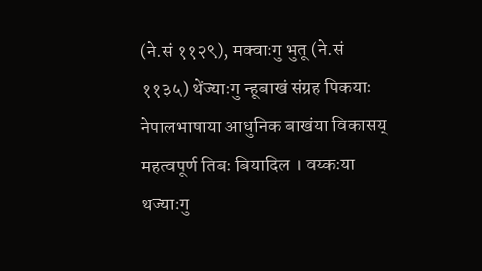(ने.सं ११२९), मक्वाःगु भुतू (ने.सं ११३५) थेंज्याःगु न्हूबाखं संग्रह पिकयाः नेपालभाषाया आधुनिक बाखंया विकासय् महत्वपूर्ण तिबः बियादिल । वय्कःया थज्याःगु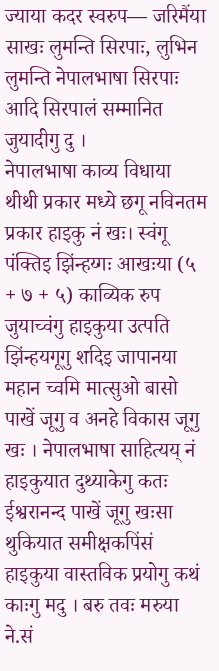ज्याया कदर स्वरुप— जरिमैंया साखः लुमन्ति सिरपाः, लुभिन लुमन्ति नेपालभाषा सिरपाः आदि सिरपालं सम्मानित जुयादीगु दु ।
नेपालभाषा काव्य विधाया थीथी प्रकार मध्ये छगू नविनतम प्रकार हाइकु नं खः। स्वंगू पंक्तिइ झिंन्हय्गः आखःया (५ + ७ + ५) काव्यिक रुप जुयाच्वंगु हाइकुया उत्पति झिंन्हयगूगु शदिइ जापानया महान च्वमि मात्सुओ बासो पाखें जूगु व अनहे विकास जूगु खः । नेपालभाषा साहित्यय् नं हाइकुयात दुथ्याकेगु कतः ईश्वरानन्द पाखें जूगु खःसा थुकियात समीक्षकपिंसं हाइकुया वास्तविक प्रयोगु कथं काःगु मदु । बरु तवः मरुया ने.सं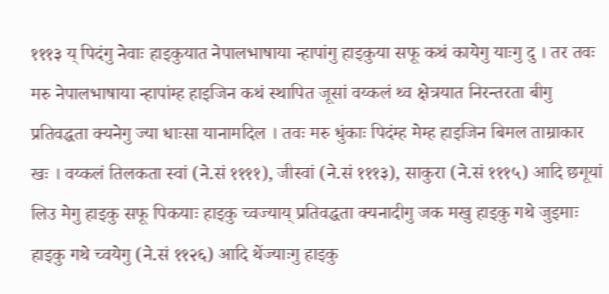१११३ य् पिदंगु नेवाः हाइकुयात नेपालभाषाया न्हापांगु हाइकुया सफू कथं कायेगु याःगु दु । तर तवः मरु नेपालभाषाया न्हापांम्ह हाइजिन कथं स्थापित जूसां वय्कलं थ्व क्षेत्रयात निरन्तरता बीगु प्रतिवद्धता क्यनेगु ज्या धाःसा यानामदिल । तवः मरु धुंकाः पिदंम्ह मेम्ह हाइजिन बिमल ताम्राकार खः । वय्कलं तिलकता स्वां (ने.सं ११११), जीस्वां (ने.सं १११३), साकुरा (ने.सं १११५) आदि छगूयां लिउ मेगु हाइकु सफू पिकयाः हाइकु च्वज्याय् प्रतिवद्धता क्यनादीगु जक मखु हाइकु गथे जुइमाः हाइकु गथे च्वयेगु (ने.सं ११२६) आदि थेंज्याःगु हाइकु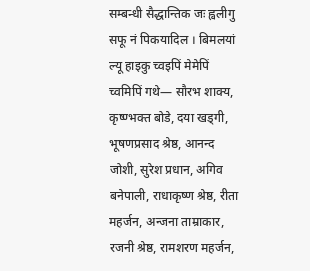सम्बन्धी सैद्धान्तिक जः ह्वलीगु सफू नं पिकयादिल । बिमलयां ल्यू हाइकु च्वइपिं मेमेपिं च्वमिपिं गथे— सौरभ शाक्य, कृष्ण्भक्त बोडे, दया खड्गी, भूषणप्रसाद श्रेष्ठ, आनन्द जोशी, सुरेश प्रधान, अगिव बनेपाली, राधाकृष्ण श्रेष्ठ, रीता महर्जन, अन्जना ताम्राकार, रजनी श्रेष्ठ, रामशरण महर्जन,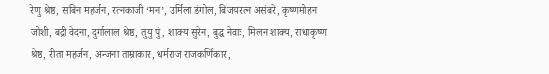रेणु श्रेष्ठ, सबिन महर्जन, रत्नकाजी ‘मन’, उर्मिला डंगोल, बिजयरत्न असंबरे, कृष्णमोहन जोशी, बद्री वेदना, दुर्गालाल श्रेष्ठ, तुयु पुं, शाक्य सुरेन, बुद्ध नेवाः, मिलन शाक्य, राधाकृष्ण श्रेष्ठ, रीता महर्जन, अन्जना ताम्राकार, धर्मराज राजकर्णिकार,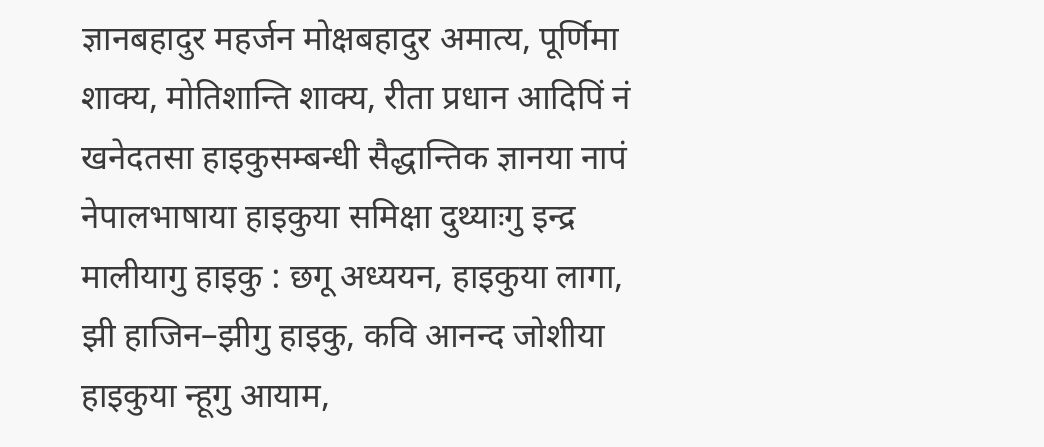ज्ञानबहादुर महर्जन मोक्षबहादुर अमात्य, पूर्णिमा शाक्य, मोतिशान्ति शाक्य, रीता प्रधान आदिपिं नं खनेदतसा हाइकुसम्बन्धी सैद्धान्तिक ज्ञानया नापं नेपालभाषाया हाइकुया समिक्षा दुथ्याःगु इन्द्र मालीयागु हाइकु : छगू अध्ययन, हाइकुया लागा, झी हाजिन–झीगु हाइकु, कवि आनन्द जोशीया हाइकुया न्हूगु आयाम,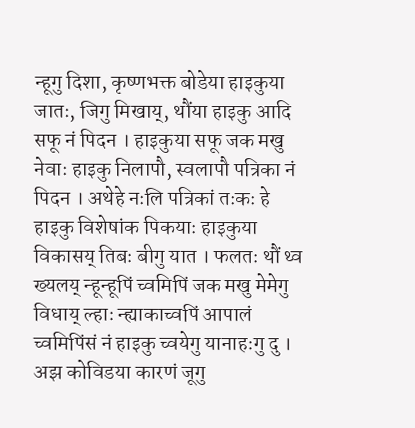न्हूगु दिशा, कृष्णभक्त बोडेया हाइकुया जातः, जिगु मिखाय्, थौंया हाइकु आदि सफू नं पिदन । हाइकुया सफू जक मखु नेवाः हाइकु निलापौ, स्वलापौ पत्रिका नं पिदन । अथेहे नःलि पत्रिकां तःकः हे हाइकु विशेषांक पिकयाः हाइकुया विकासय् तिबः बीगु यात । फलतः थौं थ्व ख्यलय् न्हून्हूपिं च्वमिपिं जक मखु मेमेगु विधाय् ल्हाः न्ह्याकाच्वपिं आपालं च्वमिपिंसं नं हाइकु च्वयेगु यानाहःगु दु । अझ कोविडया कारणं जूगु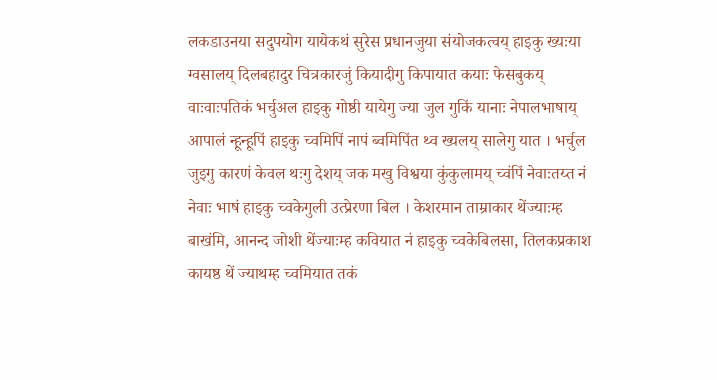लकडाउनया सदुपयोग यायेकथं सुरेस प्रधानजुया संयोजकत्वय् हाइकु ख्यःया ग्वसालय् दिलबहादुर चित्रकारजुं कियादीगु किपायात कयाः फेसबुकय् वाःवाःपतिकं भर्चुअल हाइकु गोष्ठी यायेगु ज्या जुल गुकिं यानाः नेपालभाषाय् आपालं न्हून्हूपिं हाइकु च्वमिपिं नापं ब्वमिपिंत थ्व ख्यलय् सालेगु यात । भर्चुल जुइगु कारणं केवल थःगु देशय् जक मखु विश्वया कुंकुलामय् च्वंपिं नेवाःतय्त नं नेवाः भाषं हाइकु च्वकेगुली उत्प्रेरणा बिल । केशरमान ताम्राकार थेंज्याःम्ह बाखंमि, आनन्द जोशी थेंज्याःम्ह कवियात नं हाइकु च्वकेबिलसा, तिलकप्रकाश कायष्ठ थें ज्याथम्ह च्वमियात तकं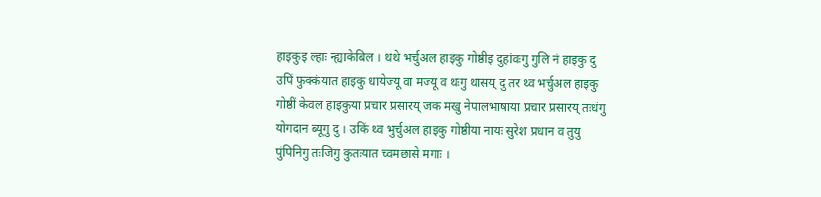हाइकुइ ल्हाः न्ह्याकेबिल । थथे भर्चुअल हाइकु गोष्ठीइ दुहांवःगु गुलि नं हाइकु दु उपिं फुक्कंयात हाइकु धायेज्यू वा मज्यू व थःगु थासय् दु तर थ्व भर्चुअल हाइकु गोष्ठीं केवल हाइकुया प्रचार प्रसारय् जक मखु नेपालभाषाया प्रचार प्रसारय् तःधंगु योगदान ब्यूगु दु । उकिं थ्व भुर्चुअल हाइकु गोष्ठीया नायः सुरेश प्रधान व तुयु पुंपिनिगु तःजिगु कुतःयात च्वमछासे मगाः ।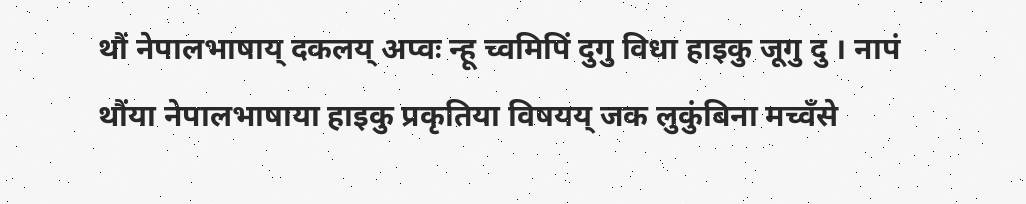थौं नेपालभाषाय् दकलय् अप्वः न्हू च्वमिपिं दुगु विधा हाइकु जूगु दु । नापं थौंया नेपालभाषाया हाइकु प्रकृतिया विषयय् जक लुकुंबिना मच्वँसे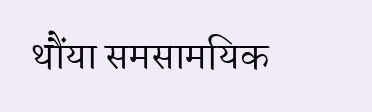थौंया समसामयिक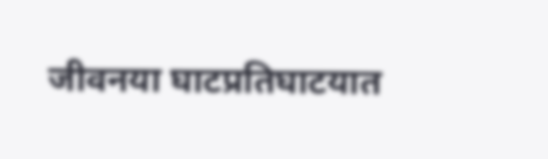जीवनया घाटप्रतिघाटयात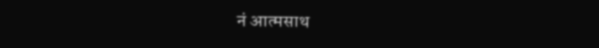नं आत्मसाथ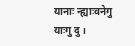यानाः न्ह्याःवनेगु याःगु दु ।